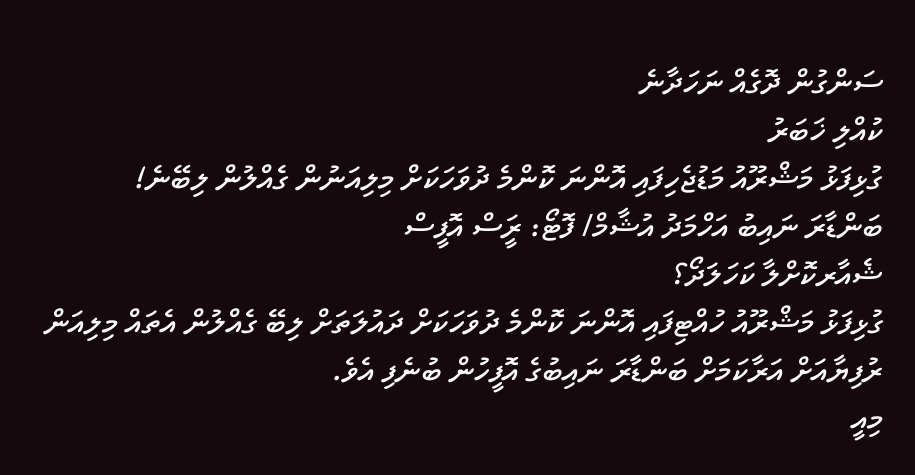ސަންގުން ދޮގެއް ނަހަދާނެ
ކުއްލި ޚަބަރު
ގުޅިފަޅު މަޝްރޫއު މަޑުޖެހިފައި އޮންނަ ކޮންމެ ދުވަހަކަށް މިލިއަނުން ގެއްލުން ލިބޭނެ!
ބަންޑާރަ ނައިބު އަހްމަދު އުޝާމް/ ފޮޓޯ: ރަީސް އޮފީސް
ޝެއާރކޮށްލާ ކަހަލަދޯ؟
ގުޅިފަޅު މަޝްރޫއު ހުއްޓިފައި އޮންނަ ކޮންމެ ދުވަހަކަށް ދައުލަތަށް ލިބޭ ގެއްލުން އެތައް މިލިއަން ރުފިޔާއަށް އަރާކަމަށް ބަންޑާރަ ނައިބުގެ އޮފީހުން ބުނެފި އެވެ.
މިއީ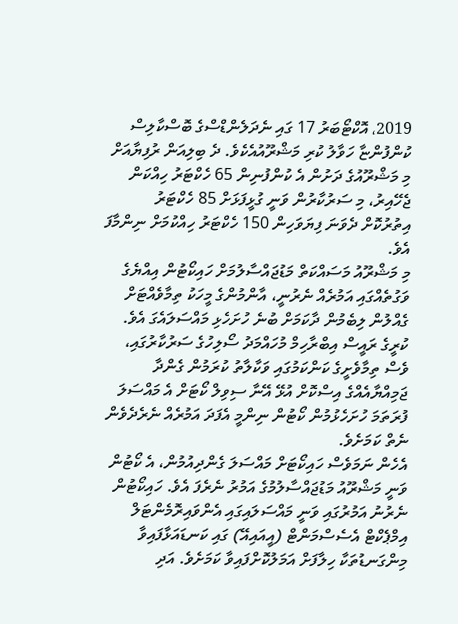2019، އޮކްޓޯބަރު 17 ގައި ނެދަލެންޑްސްގެ ބޮސްކާލިސް ކުންފުންޏާ ހަވާލު ކުރި މަޝްރޫއުއެކެވެ. ދެ ބިލިއަން ރުފިޔާއަށް މި މަޝްރޫއުގެ ދަށުން އެ ކުންފުނިން 65 ހެކްޓަރު ހިއްކަން ޖެހޭއިރު، މި ސަރުކާރުން ވަނީ ގުޅީފަޅަށް 85 ހެކްޓަރު އިތުރުކޮށް ދެވަނަ ފިޔަވަހިން 150 ހެކްޓަރު ހިއްކުމަށް ނިންމާފަ އެވެ.
މި މަޝްރޫއު މަސައްކަތް މަޑުޖައްސާލުމަށް ހައިކޯޓުން އިއްޔެގެ ވަގުތެއްގައި އަމުރެއް ނެރުނީ، އާންމުންގެ މީހަކު ތިމާވެއްޓަށް ގެއްލުން ލިބެމުން ދާކަމަށް ބުނެ ހުށަހެޅި މައްސަލައެގަ އެވެ. ކުރީގެ ރައީސް އިބްރާހިމް މުހައްމަދު ސޯލިހުގެ ސަރުކާރުގައި، ވެސް ތިމާވެށީގެ ކަންކަމުގައި ވަކާލާތު ކުރަމުން ގެންދާ ޖަމިއްޔާއެއްގެ އިސްކޮށް އުޅޭ އޭނާ ސިވިލް ކޯޓަށް އެ މައްސަލަ ފުރަތަމަ ހުށަހެޅުމުން ކޯޓުން ނިންމީ އެފަދަ އަމުރެއް ނެރެދެވެން ނެތް ކަމަށެވެ.
އެހެން ނަމަވެސް ހައިކޯޓަށް މައްސަލަ ގެންދިއުމުން، އެ ކޯޓުން ވަނީ މަޝްރޫއު މަޑުޖައްސާލުމުގެ އަމުރު ނެރެފަ އެވެ. ހައިކޯޓުން ނެރުނު އަމުރުގައި ވަނީ މައްސަލައިގައި އެންވައިރޮމެންޓަލް އިމްޕެކްޓް އެސެސްމަންޓް (އީއައިއޭ) ގައި ކަނޑައަޅާފައިވާ މިންގަނޑުތަކާ ހިލާފަށް އަމަލުކޮށްފައިވާ ކަމަށެވެ. އަދި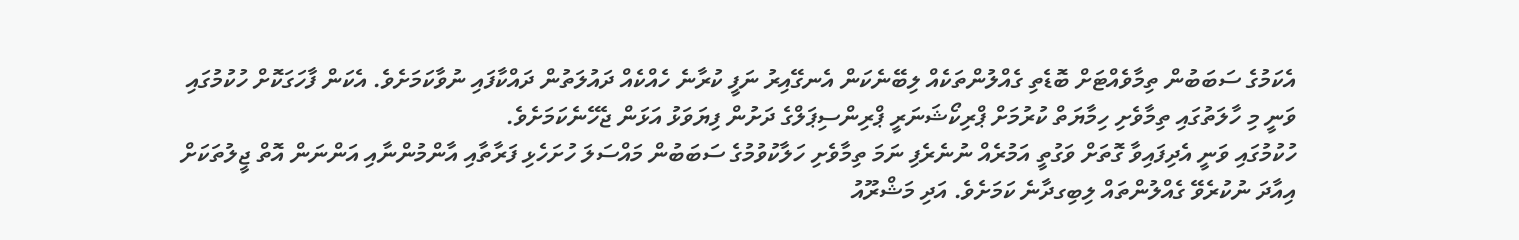އެކަމުގެ ސަބަބުން ތިމާވެއްޓަށް ބޮޑެތި ގެއްލުންތަކެއް ލިބޭނެކަން އެނގޭއިރު ނަފީ ކުރާނެ ހެއްކެއް ދައުލަތުން ދައްކާފައި ނުވާކަމަށެވެ. އެކަން ފާހަގަކޮށް ހުކުމުގައި ވަނީ މި ހާލަތުގައި ތިމާވެށި ހިމާޔަތް ކުރުމަށް ޕްރިކޯޝަނަރީ ޕްރިންސިޕަލްގެ ދަށުން ފިޔަވަޅު އަޅަން ޖެހޭނެކަމަށެވެ.
ހުކުމުގައި ވަނީ އެދިފައިވާ ގޮތަށް ވަގުތީ އަމުރެއް ނުނެރެފި ނަމަ ތިމާވެށި ހަލާކުވުމުގެ ސަބަބުން މައްސަލަ ހުށަހެޅި ފަރާތާއި އާންމުންނާއި އަންނަން އޮތް ޖީލުތަކަށް އިއާދަ ނުކުރެވޭ ގެއްލުންތައް ލިބިގދާނެ ކަމަށެވެ. އަދި މަޝްރޫއު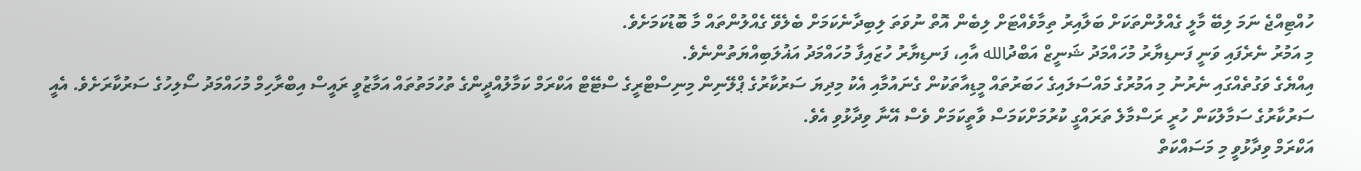ހުއްޓިއްޖެ ނަމަ ލިބޭ މާލީ ގެއްލުންތަކަށް ބަލާއިރު ތިމާވެއްޓަށް ލިބެން އޮތް ނުވަތަ ލިބިދާނެކަމަށް ބެލެވޭ ގެއްލުންތައް މާ ބޮޑުކަމަށެވެ.
މި އަމުރު ނެރެފައި ވަނީ ފަނޑިޔާރު މުހައްމަދު ޝަނީޒް އަބްދުالله އާއި، ފަނޑިޔާރު ހުޒައިފާ މުހައްމަދު އަޣުލަބިއްޔަތުންނެވެ.
އިއްޔެގެ ވަގުތެއްގައި ނެރުނު މި އަމުރުގެ މައްސަލައިގެ ހަބަރުތައް މީޑިއާތަކުން ގެނައުމާއި އެކު މިދިޔަ ސަރުކާރުގެ ޕްލޭނިން މިނިސްޓްރީގެ ސްޓޭޓް އަކްރަމް ކަމާލުއްދީންގެ ތުހުމަތުތައް އަމާޒުވީ ރައީސް އިބްރާހިމް މުހައްމަދު ސޯލިހުގެ ސަރުކާރަށެވެ. އެއީ ސަރުކާރުގެ ސަމާލުކަން ހުރީ ރަސްމާލެ ތަރައްގީ ކުރުމަށްކަމަސް ވާތީކަމަށް ވެސް އޭނާ ވިދާޅުވި އެވެ.
އަކްރަމް ވިދާޅުވީ މި މަސައްކަތް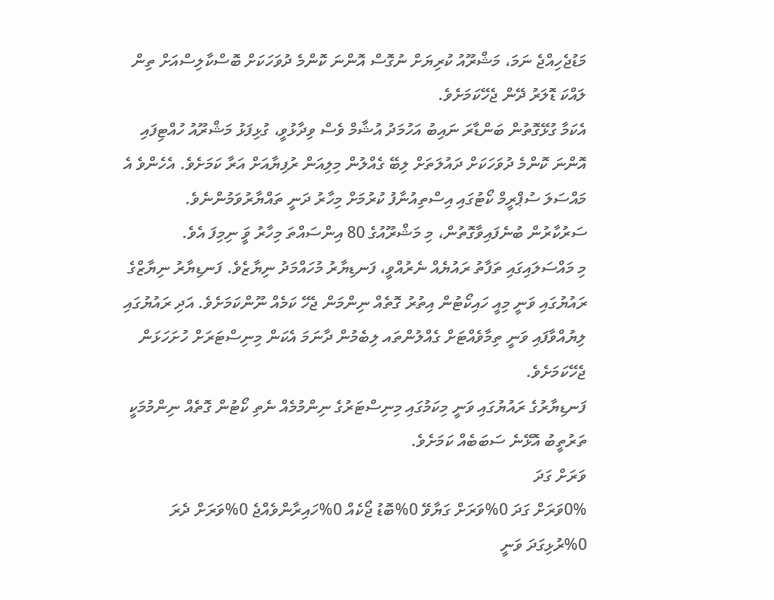މަޑުޖެހިއްޖެ ނަމަ، މަޝްރޫއު ކުރިޔަށް ނުގޮސް އޮންނަ ކޮންމެ ދުވަހަކަށް ބޮސްކާލިސްއަށް ތިން ލައްކަ ޑޮލަރު ދޭން ޖެހޭކަމަށެވެ.
އެކަމާ ގުޅޭގޮތުން ބަންޑާރަ ނައިބު އަހުމަދު އުޝާމް ވެސް ވިދާޅުވީ، ގުޅިފަޅު މަޝްރޫއު ހުއްޓިފައި އޮންނަ ކޮންމެ ދުވަހަކަށް ދައުލަތަށް ލިބޭ ގެއްލުން މިލިއަން ރުފިޔާއަށް އަރާ ކަމަށެވެ. އެހެންވެ އެ މައްސަލަ ސުޕްރީމް ކޯޓުގައި އިސްތިއުނާފު ކުރުމަށް މިހާރު ދަނީ ތައްޔާރުވަމުންނެވެ.
ސަރުކާރުން ބުނެފައިވާގޮތުން، މި މަޝްރޫއުގެ 80 އިންސައްތަ މިހާރު ވަީ ނިމިފަ އެވެ.
މި މައްސަލައިގައި ތަފާތު ރައުޔެއް ނެރުއްވީ، ފަނޑިޔާރު މުހައްމަދު ނިޔާޒެވެ. ފަނޑިޔާރު ނިޔާޒްގެ ރައުޔުގައި ވަނީ މިއީ ހައިކޯޓުން އިތުރު ގޮތެއް ނިންމަން ޖެހޭ ކަމެއް ނޫންކަމަށެވެ. އަދި ރައުޔުގައި ލިޔުއްވާފައި ވަނީ ތިމާވެއްޓަށް ގެއްލުންތައ ލިބެމުން ދާނަމަ އެކަން މިނިސްޓަރަށް ހުށަހަޅަން ޖެހޭކަމަށެވެ.
ފަނޑިޔާރުގެ ރައުޔުގައި ވަނީ މިކަމުގައި މިނިސްޓަރުގެ ނިންމުމެއް ނެތި ކޯޓުން ގޮތެއް ނިންމުމަކީ ތަރުތީބު އޮޅޭނެ ސަބަބެއް ކަމަށެވެ.
ވަރަށް ގަދަ
0%ވަރަށް ގަދަ 0%ވަރަށް ގަޔާވޭ 0%ބޮޑު ޖޯކެއް 0%ހައިރާންވެއްޖެ 0%ވަރަށް ދެރަ 0%ރުޅިގަދަ ވަނީ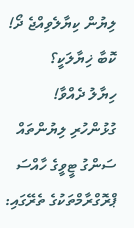ލިޔުން ކިޔާލެވިއްޖެ ދޯ! ކޮބާ ޚިޔާލަކީ؟
ހިޔާލު ދެއްވާ!
ގުޅުންހުރި ލިޔުންތައް
ސަންގު ޓީވީގެ ހާއްސަ ޕްރޮގްރާމްތަކުގެ ތެރޭގައި: